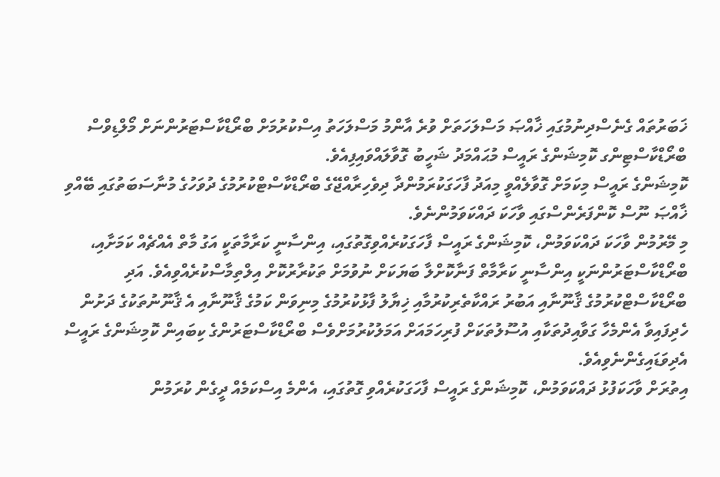ޚަބަރުތައް ގެނެސްދިނުމުގައި ޚާއްޞަ މަސްލަހަތަށް ވުރެ އާންމު މަސްލަހަތު އިސްކުރުމަށް ބްރޯޑްކާސްޓަރުންނަށް މޯލްޑިވްސް ބްރޯޑްކާސްޓިންގ ކޮމިޝަންގެ ރައީސް މުޙައްމަދު ޝަހީބު ގޮވާލައްވައިފިއެވެ.
ކޮމިޝަންގެ ރައީސް މިކަމަށް ގޮވާލެއްވީ މިއަދު ފާހަގަކުރަމުންދާ ދިވެހިރާއްޖޭގެ ބްރޯޑްކާސްޓްކުރުމުގެ ދުވަހުގެ މުނާސަބަތުގައި ބޭއްވި ޚާއްޞަ ނޫސް ކޮންފަރެންސްގައި ވާހަކަ ދައްކަވަމުންނެވެ.
މި މޭރުމުން ވާހަކަ ދައްކަވަމުން، ކޮމިޝަންގެ ރައީސް ފާހަގަކުރެއްވިގޮތުގައި، އިންސާނީ ކަރާމާތަކީ އަގު މާތް އެއްޗެއް ކަމަށާއި، ބްރޯޑްކާސްޓަރުންނަކީ އިންސާނީ ކަރާމާތް ފަނާކޮށްލާ ބަޔަކަށް ނުވުމަށް ތަކުރާރުކޮށް އިލްތިމާސްކުރެއްވިއެވެ. އަދި ބްރޯޑްކާސްޓްކުރުމުގެ ޤާނޫނާއި އަބުރު ރައްކާތެރިކުރުމާއި ޚިޔާލު ފާޅުކުރުމުގެ މިނިވަން ކަމުގެ ޤާނޫނާއި އެ ޤާނޫނުތަކުގެ ދަށުން ހެދިފައިވާ އެންމެހާ ގަވާއިދުތަކާއި އުސޫލުތަކަށް ފުރިހަމައަށް އަމަލުކުރުމަށްވެސް ބްރޯޑްކާސްޓަރުންގެ ކިބައިން ކޮމިޝަންގެ ރައީސް އެދިވަޑައިގެންނެވިއެވެ.
އިތުރަށް ވާހަކަފުޅު ދައްކަވަމުން، ކޮމިޝަންގެ ރައީސް ފާހަގަކުރެއްވި ގޮތުގައި، އެންމެ އިސްކަމެއް ދީގެން ކުރަމުން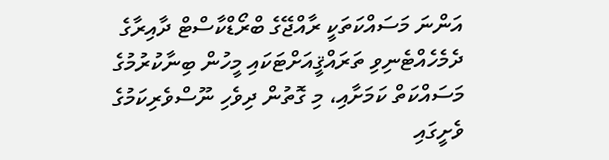އަންނަ މަސައްކަތަކީ ރާއްޖޭގެ ބްރޯޑްކާސްޓް ދާއިރާގެ ދެމެހެއްޓެނިވި ތަރައްޤީއަށްޓަކައި މީހުން ބިނާކުރުމުގެ މަސައްކަތް ކަމަށާއި، މި ގޮތުން ދިވެހި ނޫސްވެރިކަމުގެ ވެށީގައި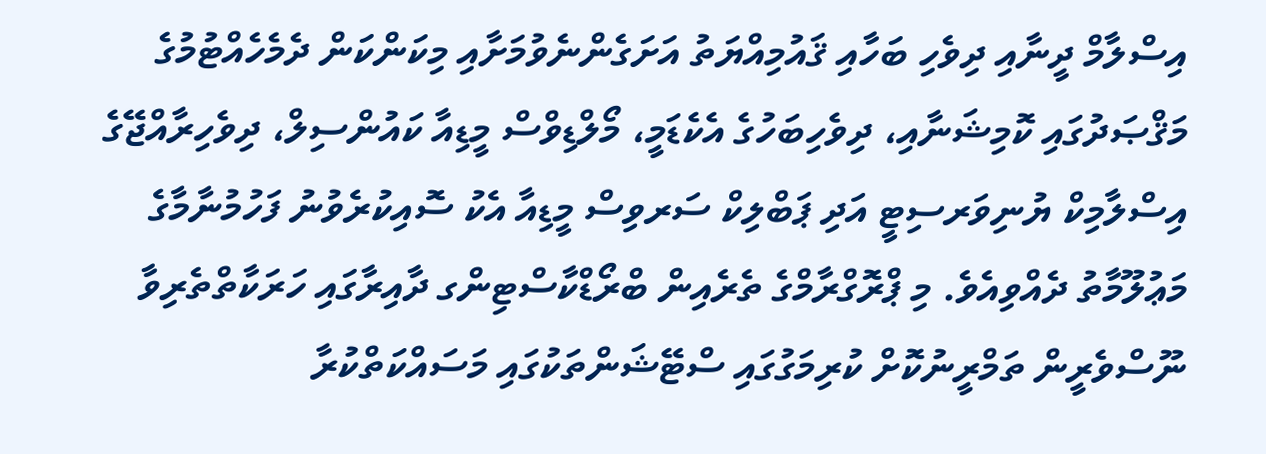އިސްލާމް ދީނާއި ދިވެހި ބަހާއި ޤައުމިއްޔަތު އަށަގެންނެވުމަށާއި މިކަންކަން ދެމެހެއްޓުމުގެ މަޤްޞަދުގައި ކޮމިޝަނާއި، ދިވެހިބަހުގެ އެކެޑަމީ، މޯލްޑިވްސް މީޑިއާ ކައުންސިލް، ދިވެހިރާއްޖޭގެ އިސްލާމިކް ޔުނިވަރސިޓީ އަދި ޕަބްލިކް ސަރވިސް މީޑިއާ އެކު ސޮއިކުރެވުނު ފަހުމުނާމާގެ މަޢުލޫމާތު ދެއްވިއެވެ. މި ޕްރޮގްރާމްގެ ތެރެއިން ބްރޯޑްކާސްޓިންގ ދާއިރާގައި ހަރަކާތްތެރިވާ ނޫސްވެރީން ތަމްރީނުކޮށް ކުރިމަގުގައި ސްޓޭޝަންތަކުގައި މަސައްކަތްކުރާ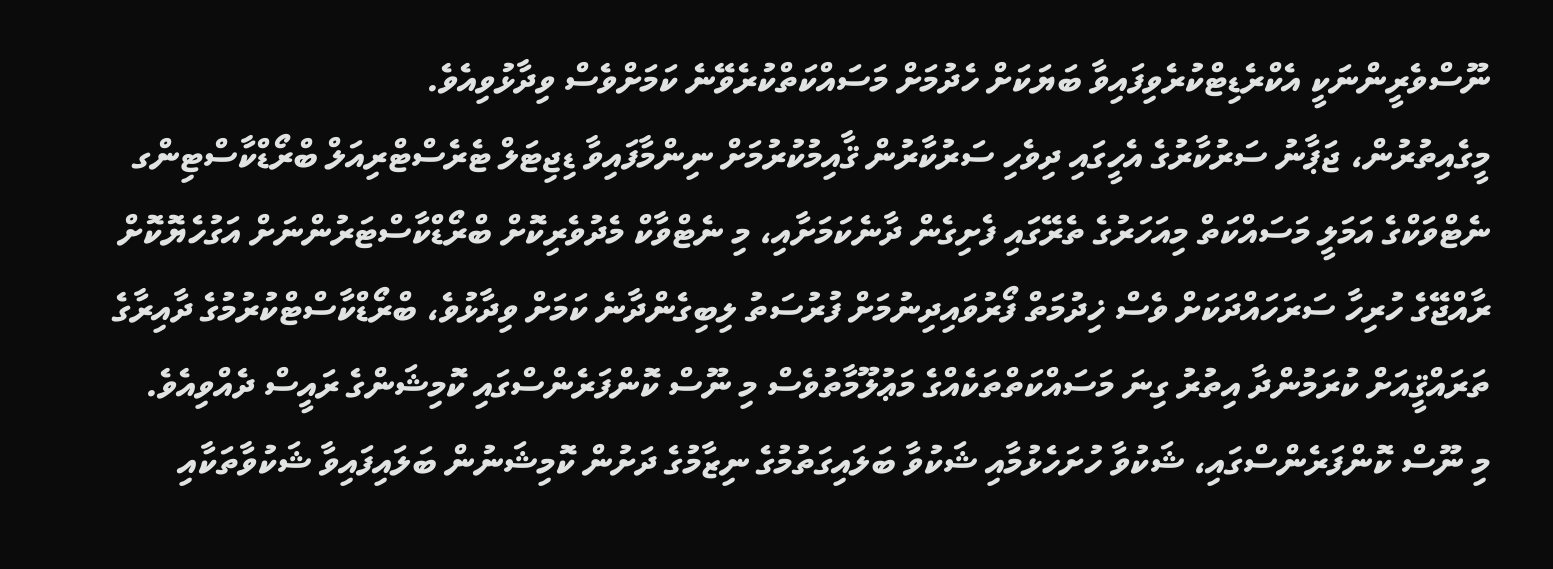ނޫސްވެރީންނަކީ އެކްރެޑިޓްކުރެވިފައިވާ ބަޔަކަށް ހެދުމަށް މަސައްކަތްކުރެވޭނެ ކަމަށްވެސް ވިދާޅުވިއެވެ.
މީގެއިތުރުން، ޖަޕާނު ސަރުކާރުގެ އެހީގައި ދިވެހި ސަރުކާރުން ޤާއިމުކުރުމަށް ނިންމާފައިވާ ޑިޖިޓަލް ޓެރެސްޓްރިއަލް ބްރޯޑްކާސްޓިންގ ނެޓްވަކްގެ އަމަލީ މަސައްކަތް މިއަހަރުގެ ތެރޭގައި ފެށިގެން ދާނެކަމަށާއި، މި ނެޓްވާކް މެދުވެރިކޮށް ބްރޯޑްކާސްޓަރުންނަށް އަގުހެޔޮކޮށް ރާއްޖޭގެ ހުރިހާ ސަރަހައްދަކަށް ވެސް ޚިދުމަތް ފޯރުވައިދިނުމަށް ފުރުސަތު ލިބިގެންދާނެ ކަމަށް ވިދާޅުވެ، ބްރޯޑްކާސްޓްކުރުމުގެ ދާއިރާގެ ތަރައްޤީއަށް ކުރަމުންދާ އިތުރު ގިނަ މަސައްކަތްތަކެއްގެ މަޢުލޫމާތުވެސް މި ނޫސް ކޮންފަރެންސްގައި ކޮމިޝަންގެ ރައީސް ދެއްވިއެވެ.
މި ނޫސް ކޮންފަރެންސްގައި، ޝަކުވާ ހުށަހެޅުމާއި ޝަކުވާ ބަލައިގަތުމުގެ ނިޒާމުގެ ދަށުން ކޮމިޝަނުން ބަލައިފައިވާ ޝަކުވާތަކާއި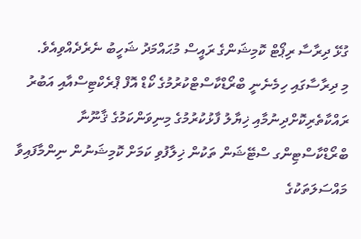ގުޅޭ ދިރާސާ ރިޕޯޓް ކޮމިޝަންގެ ރައީސް މުޙައްމަދު ޝަހީބު ނެރެދެއްވިއެވެ.
މި ދިރާސާގައި ހިމެނެނީ ބްރޯޑްކާސްޓްކުރުމުގެ ކޯޑް އޮފް ޕްރެކްޓިސްއާއި އަބުރު ރައްކާތެރިކޮށްދިނުމާއި ޚިޔާލު ފާޅުކުރުމުގެ މިނިވަންކަމުގެ ޤާނޫނާ ބްރޯޑްކާސްޓިންގ ސްޓޭޝަން ތަކުން ޚިލާފުވި ކަމަށް ކޮމިޝަނުން ނިންމާފައިވާ މައްސަލަތަކުގެ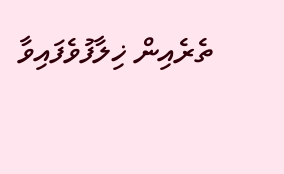ތެރެއިން ޚިލާފުވެފައިވާ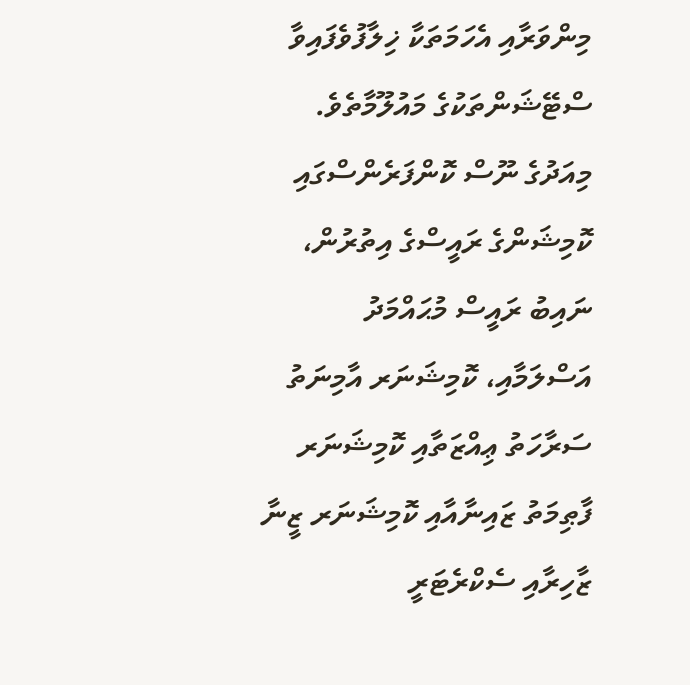މިންވަރާއި އެހަމަތަކާ ޚިލާފުވެފައިވާ ސްޓޭޝަންތަކުގެ މައުލޫމާތެވެ.
މިއަދުގެ ނޫސް ކޮންފަރެންސްގައި ކޮމިޝަންގެ ރައީސްގެ އިތުރުން، ނައިބު ރައީސް މުޙައްމަދު އަސްލަމާއި، ކޮމިޝަނަރ އާމިނަތު ސަރާހަތު ޢިއްޒަތާއި ކޮމިޝަނަރ ފާޠިމަތު ޒައިނާއާއި ކޮމިޝަނަރ ޒީނާ ޒާހިރާއި ސެކްރެޓަރީ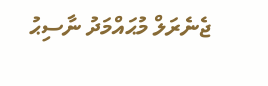ޖެނެރަލް މުޙައްމަދު ނާސިޙު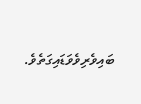ބައިވެރިވެވަޑައިގަތެވެ.